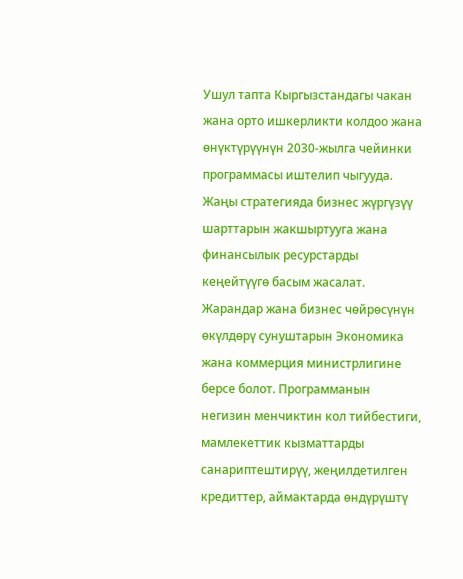Ушул тапта Кыргызстандагы чакан жана орто ишкерликти колдоо жана өнүктүрүүнүн 2030-жылга чейинки программасы иштелип чыгууда. Жаңы стратегияда бизнес жүргүзүү шарттарын жакшыртууга жана финансылык ресурстарды кеңейтүүгө басым жасалат. Жарандар жана бизнес чөйрөсүнүн өкүлдөрү сунуштарын Экономика жана коммерция министрлигине берсе болот. Программанын негизин менчиктин кол тийбестиги, мамлекеттик кызматтарды санариптештирүү, жеңилдетилген кредиттер, аймактарда өндүрүштү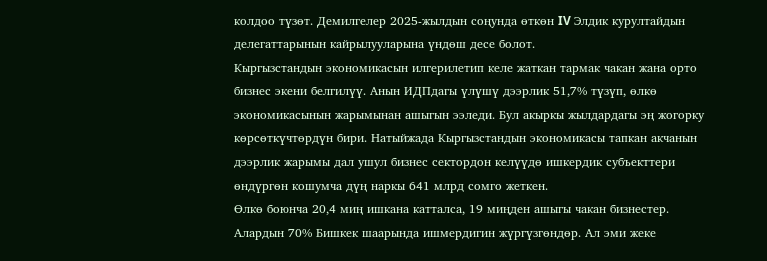колдоо түзөт. Демилгелер 2025-жылдын соңунда өткөн IV Элдик курултайдын делегаттарынын кайрылууларына үндөш десе болот.
Кыргызстандын экономикасын илгерилетип келе жаткан тармак чакан жана орто бизнес экени белгилүү. Анын ИДПдагы үлүшү дээрлик 51,7% түзүп, өлкө экономикасынын жарымынан ашыгын ээледи. Бул акыркы жылдардагы эң жогорку көрсөткүчтөрдүн бири. Натыйжада Кыргызстандын экономикасы тапкан акчанын дээрлик жарымы дал ушул бизнес сектордон келүүдө ишкердик субъекттери өндүргөн кошумча дүң наркы 641 млрд сомго жеткен.
Өлкө боюнча 20,4 миң ишкана катталса, 19 миңден ашыгы чакан бизнестер. Алардын 70% Бишкек шаарында ишмердигин жүргүзгөндөр. Ал эми жеке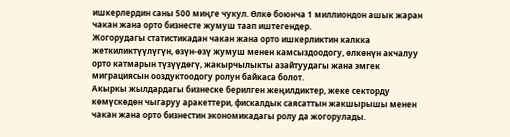ишкерлердин саны 500 миңге чукул. Өлкө боюнча 1 миллиондон ашык жаран чакан жана орто бизнесте жумуш таап иштегендер.
Жогорудагы статистикадан чакан жана орто ишкерликтин калкка жеткиликтүүлүгүн, өзүн-өзү жумуш менен камсыздоодогу, өлкөнүн акчалуу орто катмарын түзүүдөгү, жакырчылыкты азайтуудагы жана эмгек миграциясын ооздуктоодогу ролун байкаса болот.
Акыркы жылдардагы бизнеске берилген жеңилдиктер, жеке секторду көмүскөдөн чыгаруу аракеттери, фискалдык саясаттын жакшырышы менен чакан жана орто бизнестин экономикадагы ролу да жогорулады.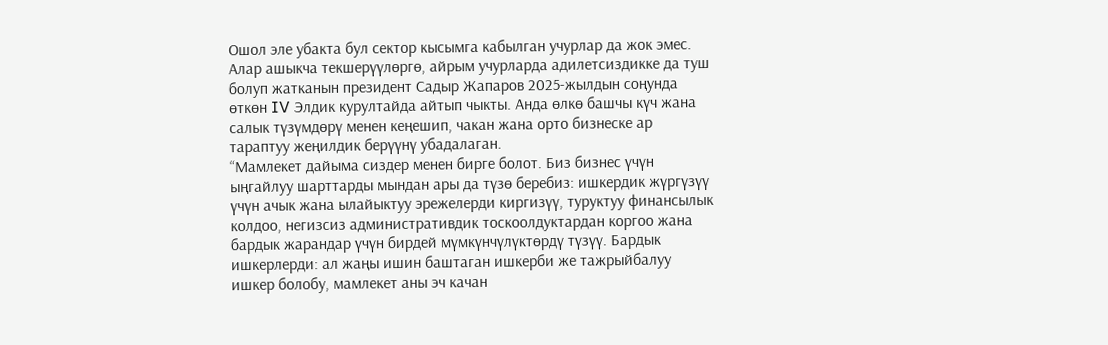Ошол эле убакта бул сектор кысымга кабылган учурлар да жок эмес. Алар ашыкча текшерүүлөргө, айрым учурларда адилетсиздикке да туш болуп жатканын президент Садыр Жапаров 2025-жылдын соңунда өткөн IV Элдик курултайда айтып чыкты. Анда өлкө башчы күч жана салык түзүмдөрү менен кеңешип, чакан жана орто бизнеске ар тараптуу жеңилдик берүүнү убадалаган.
“Мамлекет дайыма сиздер менен бирге болот. Биз бизнес үчүн ыңгайлуу шарттарды мындан ары да түзө беребиз: ишкердик жүргүзүү үчүн ачык жана ылайыктуу эрежелерди киргизүү, туруктуу финансылык колдоо, негизсиз административдик тоскоолдуктардан коргоо жана бардык жарандар үчүн бирдей мүмкүнчүлүктөрдү түзүү. Бардык ишкерлерди: ал жаңы ишин баштаган ишкерби же тажрыйбалуу ишкер болобу, мамлекет аны эч качан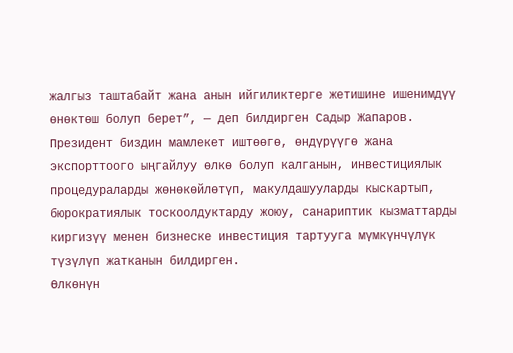жалгыз таштабайт жана анын ийгиликтерге жетишине ишенимдүү өнөктөш болуп берет”, — деп билдирген Садыр Жапаров.
Президент биздин мамлекет иштөөгө, өндүрүүгө жана экспорттоого ыңгайлуу өлкө болуп калганын, инвестициялык процедураларды жөнөкөйлөтүп, макулдашууларды кыскартып, бюрократиялык тоскоолдуктарду жоюу, санариптик кызматтарды киргизүү менен бизнеске инвестиция тартууга мүмкүнчүлүк түзүлүп жатканын билдирген.
Өлкөнүн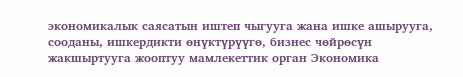экономикалык саясатын иштеп чыгууга жана ишке ашырууга, сооданы, ишкердикти өнүктүрүүгө, бизнес чөйрөсүн жакшыртууга жооптуу мамлекеттик орган Экономика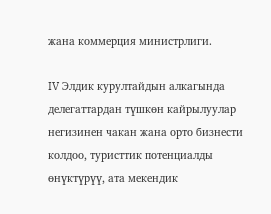жана коммерция министрлиги.

IV Элдик курултайдын алкагында делегаттардан түшкөн кайрылуулар негизинен чакан жана орто бизнести колдоо, туристтик потенциалды өнүктүрүү, ата мекендик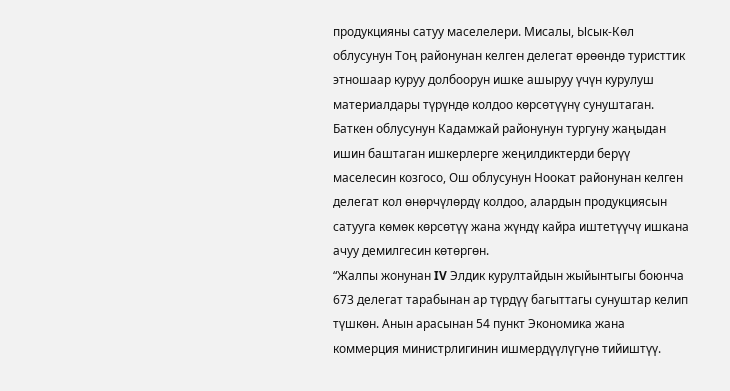продукцияны сатуу маселелери. Мисалы, Ысык-Көл облусунун Тоң районунан келген делегат өрөөндө туристтик этношаар куруу долбоорун ишке ашыруу үчүн курулуш материалдары түрүндө колдоо көрсөтүүнү сунуштаган. Баткен облусунун Кадамжай районунун тургуну жаңыдан ишин баштаган ишкерлерге жеңилдиктерди берүү маселесин козгосо, Ош облусунун Ноокат районунан келген делегат кол өнөрчүлөрдү колдоо, алардын продукциясын сатууга көмөк көрсөтүү жана жүндү кайра иштетүүчү ишкана ачуу демилгесин көтөргөн.
“Жалпы жонунан IV Элдик курултайдын жыйынтыгы боюнча 673 делегат тарабынан ар түрдүү багыттагы сунуштар келип түшкөн. Анын арасынан 54 пункт Экономика жана коммерция министрлигинин ишмердүүлүгүнө тийиштүү.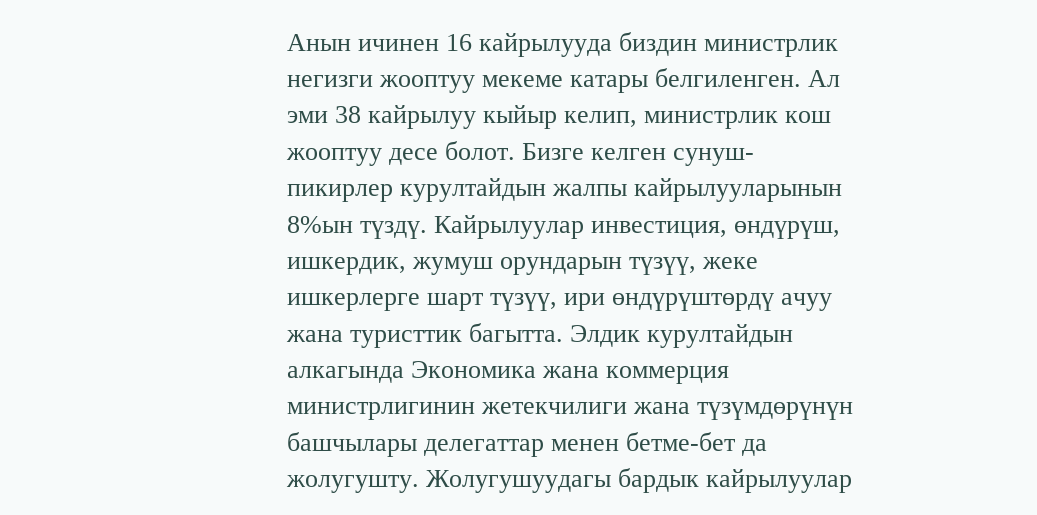Анын ичинен 16 кайрылууда биздин министрлик негизги жооптуу мекеме катары белгиленген. Ал эми 38 кайрылуу кыйыр келип, министрлик кош жооптуу десе болот. Бизге келген сунуш-пикирлер курултайдын жалпы кайрылууларынын 8%ын түздү. Кайрылуулар инвестиция, өндүрүш, ишкердик, жумуш орундарын түзүү, жеке ишкерлерге шарт түзүү, ири өндүрүштөрдү ачуу жана туристтик багытта. Элдик курултайдын алкагында Экономика жана коммерция министрлигинин жетекчилиги жана түзүмдөрүнүн башчылары делегаттар менен бетме-бет да жолугушту. Жолугушуудагы бардык кайрылуулар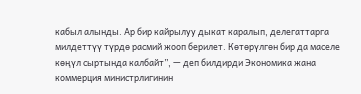кабыл алынды. Ар бир кайрылуу дыкат каралып, делегаттарга милдеттүү түрдө расмий жооп берилет. Көтөрүлгөн бир да маселе көңүл сыртында калбайт”, — деп билдирди Экономика жана коммерция министрлигинин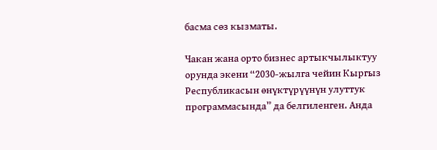басма сөз кызматы.

Чакан жана орто бизнес артыкчылыктуу орунда экени “2030-жылга чейин Кыргыз Республикасын өнүктүрүүнүн улуттук программасында” да белгиленген. Анда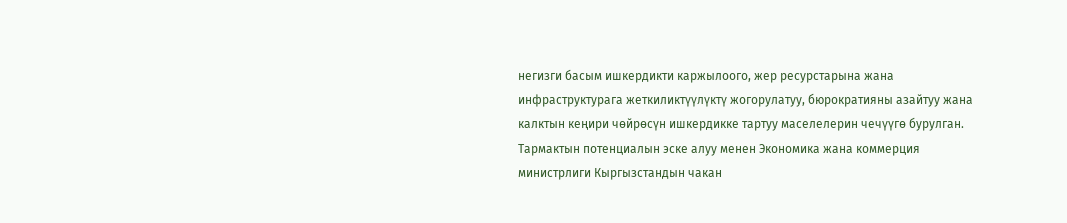негизги басым ишкердикти каржылоого, жер ресурстарына жана инфраструктурага жеткиликтүүлүктү жогорулатуу, бюрократияны азайтуу жана калктын кеңири чөйрөсүн ишкердикке тартуу маселелерин чечүүгө бурулган.
Тармактын потенциалын эске алуу менен Экономика жана коммерция министрлиги Кыргызстандын чакан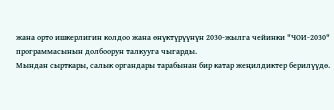жана орто ишкерлигин колдоо жана өнүктүрүүнүн 2030-жылга чейинки "ЧОИ-2030" программасынын долбоорун талкууга чыгарды.
Мындан сырткары, салык органдары тарабынан бир катар жеңилдиктер берилүүдө.